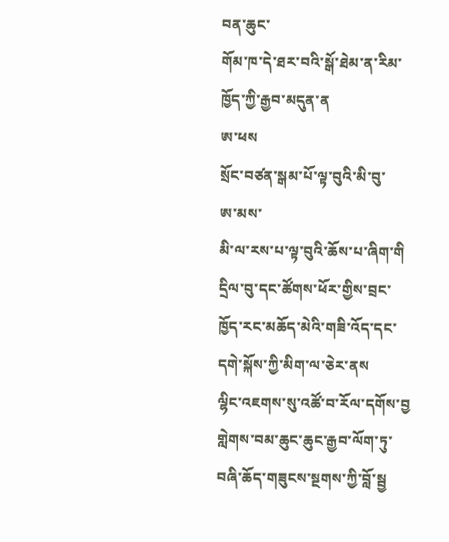བན་ཆུང་
གོམ་ཁ་དེ་ཐར་བའི་སྒོ་ཐེམ་ན་རིམ་
ཁྱོད་ཀྱི་རྒྱབ་མདུན་ན
ཨ་ཕས
སྲོང་བཙན་སྒམ་པོ་ལྟ་བུའི་མི་བུ་
ཨ་མས་
མི་ལ་རས་པ་ལྟ་བུའི་ཆོས་པ་ཞིག་གི
དྲིལ་བུ་དང་ཚོགས་ཕོར་གྱིས་བྲང་
ཁྱོད་རང་མཆོད་མེའི་གཟི་འོད་དང་
དགེ་སྐོས་ཀྱི་མིག་ལ་ཅེར་ནས
ལྷིང་འཇགས་སུ་འཚོ་བ་རོལ་དགོས་བྱ
གླེགས་བམ་ཆུང་ཆུང་རྒྱབ་ལོག་ཏུ་
བཞི་ཆོད་གཟུངས་སྔགས་ཀྱི་བློ་སྦྱ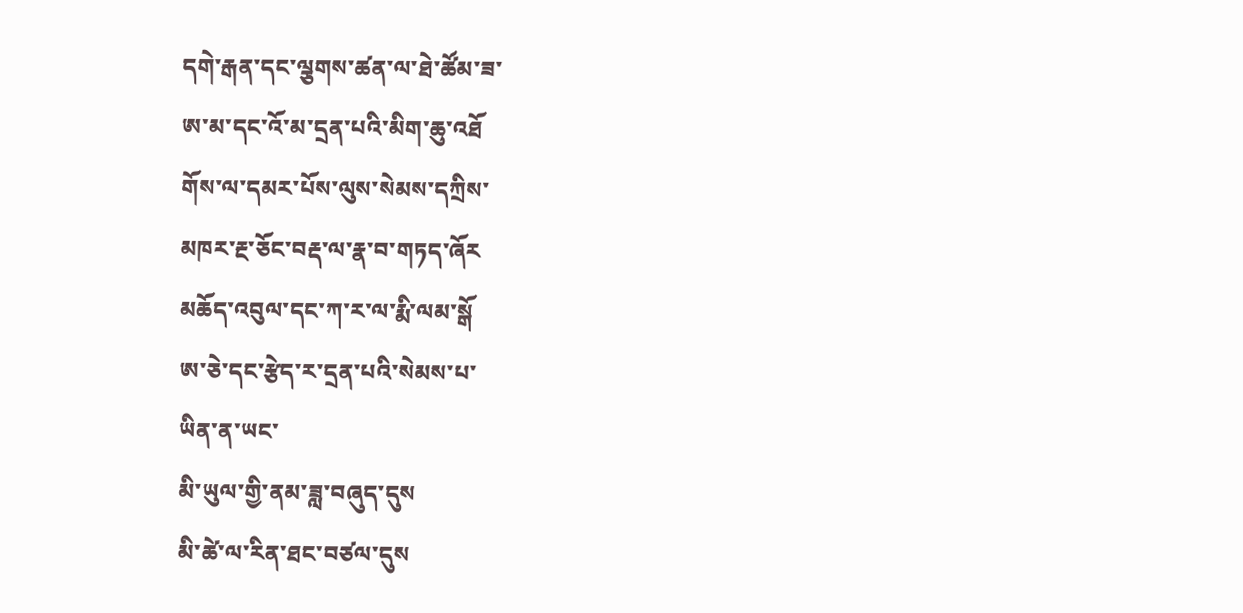དགེ་རྒན་དང་ལྕགས་ཚན་ལ་ཐེ་ཚོམ་ཟ་
ཨ་མ་དང་འོ་མ་དྲན་པའི་མིག་ཆུ་འཐོ
གོས་ལ་དམར་པོས་ལུས་སེམས་དཀྲིས་
མཁར་རྔ་ཅོང་བརྡ་ལ་རྣ་བ་གཏད་ཞོར
མཆོད་འབུལ་དང་ཀ་ར་ལ་རྨི་ལམ་སྒོ
ཨ་ཅེ་དང་རྩེད་ར་དྲན་པའི་སེམས་པ་
ཡིན་ན་ཡང་
མི་ཡུལ་གྱི་ནམ་ཟླ་བཞུད་དུས
མི་ཚེ་ལ་རིན་ཐང་བཙལ་དུས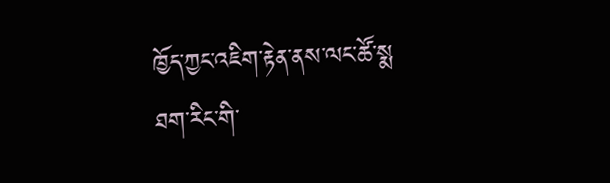ཁྱོད་ཀྱང་འཇིག་རྟེན་ནས་ལང་ཚོ་སྨ
ཐག་རིང་གི་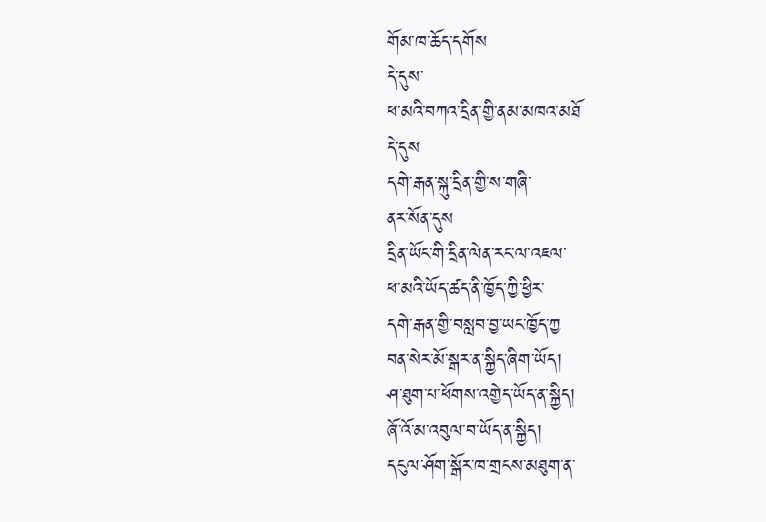གོམ་ཁ་ཆོད་དགོས
དེ་དུས་
ཕ་མའི་བཀའ་དྲིན་གྱི་ནམ་མཁའ་མཐོ
དེ་དུས
དགེ་རྒན་སྐུ་དྲིན་གྱི་ས་གཞི་
ནར་སོན་དུས
དྲིན་ཡོང་གི་དྲིན་ལེན་རང་ལ་འཇལ་
ཕ་མའི་ཡོད་ཚད་ནི་ཁྱོད་ཀྱི་ཕྱིར་
དགེ་རྒན་གྱི་བསླབ་བྱ་ཡང་ཁྱོད་ཀྱ
བན་སེར་མོ་སྒར་ན་སྐྱིད་ཞིག་ཡོད།
ཤ་ཐུག་པ་ཕོགས་འགྱེད་ཡོད་ན་སྐྱིད།
ཞོ་འོ་མ་འབུལ་བ་ཡོད་ན་སྐྱིད།
དངུལ་ཤོག་སྒོར་ཁ་གྲངས་མཐུག་ན་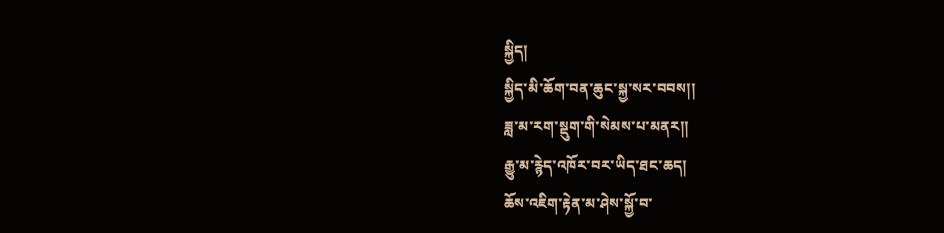སྐྱིད།
སྐྱིད་མི་ཆོག་བན་ཆུང་སྐྱ་སར་བབས།།
ཟླ་མ་རག་སྡུག་གི་སེམས་པ་མནར།།
རྒྱུ་མ་རྙེད་འཁོར་བར་ཡིད་ཐང་ཆད།
ཆོས་འཇིག་རྟེན་མ་ཤེས་སྐྱོ་བ་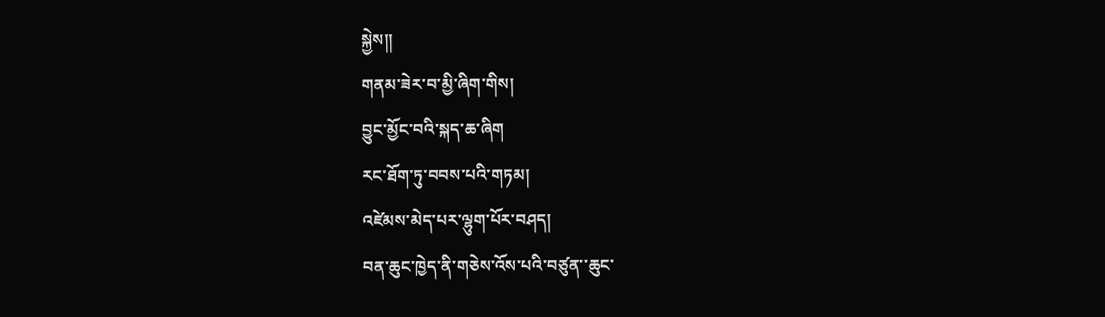སྐྱེས།།
གནམ་ཟེར་བ་མྱི་ཞིག་གིས།
བྱུང་མྱོང་བའི་སྐད་ཆ་ཞིག
རང་ཐོག་ཏུ་བབས་པའི་གཏམ།
འཛེམས་མེད་པར་ལྷུག་པོར་བཤད།
བན་ཆུང་ཁྱེད་ནི་གཅེས་འོས་པའི་བཙུན་་ཆུང་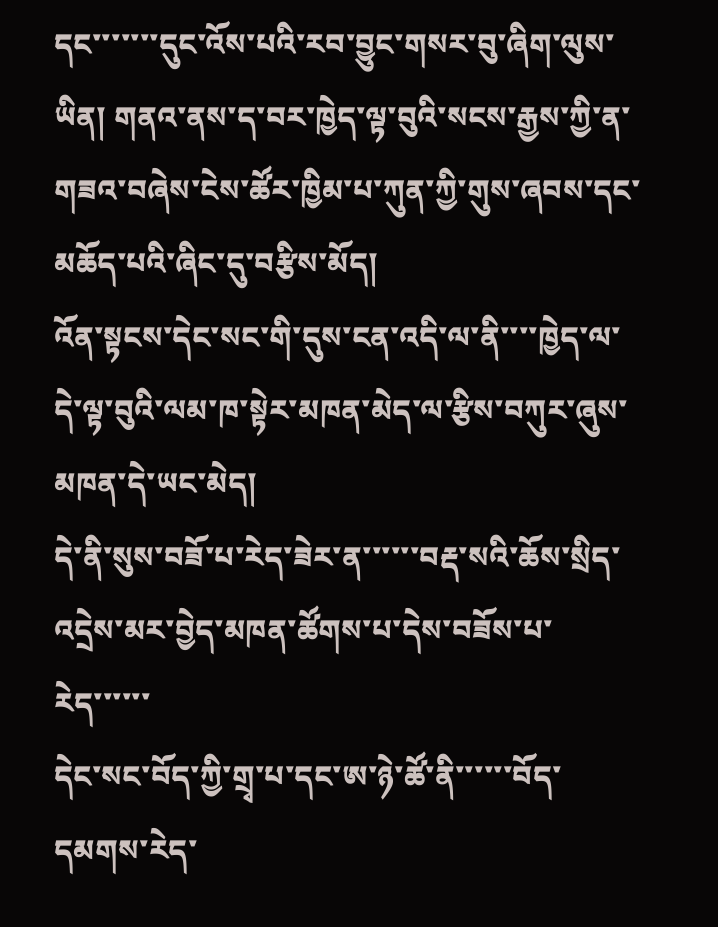དང་་་་་་་དུང་འོས་པའི་རབ་བྱུང་གསར་བུ་ཞིག་ལུས་ཡིན། གནའ་ནས་ད་བར་ཁྱེད་ལྟ་བུའི་སངས་རྒྱས་ཀྱི་ན་གཟའ་བཞེས་ངེས་ཚོར་ཁྱིམ་པ་ཀུན་ཀྱི་གུས་ཞབས་དང་མཆོད་པའི་ཞིང་དུ་བརྩིས་མོད།
འོན་སྟངས་དེང་སང་གི་དུས་ངན་འདི་ལ་ནི་་་་ཁྱེད་ལ་དེ་ལྟ་བུའི་ལམ་ཁ་སྟེར་མཁན་མེད་ལ་རྩིས་བཀུར་ཞུས་མཁན་དེ་ཡང་མེད།
དེ་ནི་སུས་བཟོ་པ་རེད་ཟེར་ན་་་་་་བརྡ་སའི་ཆོས་སྲིད་འདྲེས་མར་བྱེད་མཁན་ཚོགས་པ་དེས་བཟོས་པ་རེད་་་་་་
དེང་སང་བོད་ཀྱི་གྲྭ་པ་དང་ཨ་ཉེ་ཚོ་ནི་་་་་་བོད་དམགས་རེད་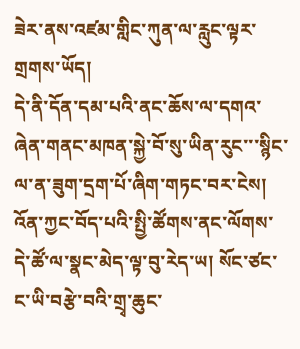ཟེར་ནས་འཛམ་གླིང་ཀུན་ལ་རླུང་ལྟར་གྲགས་ཡོད།
དེ་ནི་དོན་དམ་པའི་ནང་ཆོས་ལ་དགའ་ཞེན་གནང་མཁན་སྐྱེ་བོ་སུ་ཡིན་རུང་་་སྙིང་ལ་ན་ཟུག་དྲག་པོ་ཞིག་གཏང་བར་ངེས།
འོན་ཀྱང་བོད་པའི་སྤྱི་ཚོགས་ནང་ལོགས་དེ་ཚོ་ལ་སྣང་མེད་ལྟ་བུ་རེད་ཡ། སོང་ཙང་ང་ཡི་བརྩེ་བའི་གྲྭ་ཆུང་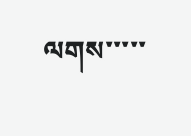ལགས་་་་་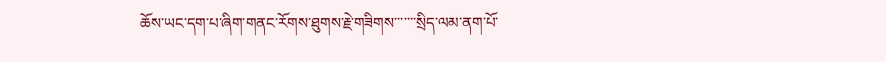ཆོས་ཡང་དག་པ་ཞིག་གནང་རོགས་ཐུགས་རྗེ་གཟིགས་་་་་་་སྲིད་ལམ་ནག་པོ་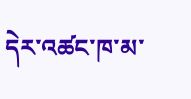དེར་འཚང་ཁ་མ་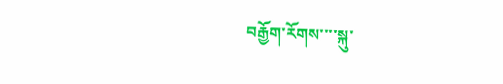བརྒྱོག་རོགས་་་་སྐུ་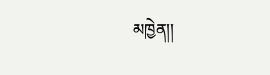མཁྱེན།།